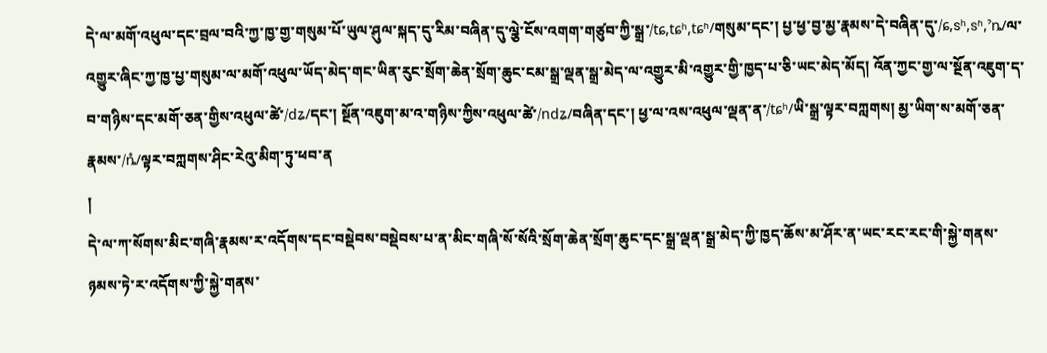དེ་ལ་མགོ་འཕུལ་དང་བྲལ་བའི་ཀྱ་ཁྱ་གྱ་གསུམ་པོ་ཡུལ་ཤུལ་སྐད་དུ་རིམ་བཞིན་དུ་ལྕེ་ངོས་འགག་གཙུབ་ཀྱི་སྒྲ་/tɕ,tɕʰ,tɕʱ/གསུམ་དང་། པྱ་ཕྱ་བྱ་མྱ་རྣམས་དེ་བཞིན་དུ་/ɕ,sʰ,sʱ,ˀȵ/ལ་འགྱུར་ཞིང་ཀྱ་ཁྱ་པྱ་གསུམ་ལ་མགོ་འཕུལ་ཡོད་མེད་གང་ཡིན་རུང་སྲོག་ཆེན་སྲོག་ཆུང་ངམ་སྒྲ་ལྡན་སྒྲ་མེད་ལ་འགྱུར་མི་འགྱུར་གྱི་ཁྱད་པ་ཅི་ཡང་མེད་མོད། འོན་ཀྱང་གྱ་ལ་སྔོན་འཇུག་ད་བ་གཉིས་དང་མགོ་ཅན་གྱིས་འཕུལ་ཚེ་/dʑ/དང་། སྔོན་འཇུག་མ་འ་གཉིས་ཀྱིས་འཕུལ་ཚེ་/ndʑ/བཞིན་དང་། ཕྱ་ལ་འས་འཕུལ་ལྡན་ན་/tɕʰ/ཡི་སྒྲ་ལྟར་བཀླགས། མྱ་ཡིག་ས་མགོ་ཅན་རྣམས་/ȵ̊/ལྟར་བཀླགས་ཤིང་རེའུ་མིག་ཏུ་ཕབ་ན
།
དེ་ལ་ཀ་སོགས་མིང་གཞི་རྣམས་ར་འདོགས་དང་བསྡེབས་བསྡེབས་པ་ན་མིང་གཞི་སོ་སོའི་སྲོག་ཆེན་སྲོག་ཆུང་དང་སྒྲ་ལྡན་སྒྲ་མེད་ཀྱི་ཁྱད་ཆོས་མ་ཤོར་ན་ཡང་རང་རང་གི་སྐྱེ་གནས་ཉམས་ཏེ་ར་འདོགས་ཀྱི་སྐྱེ་གནས་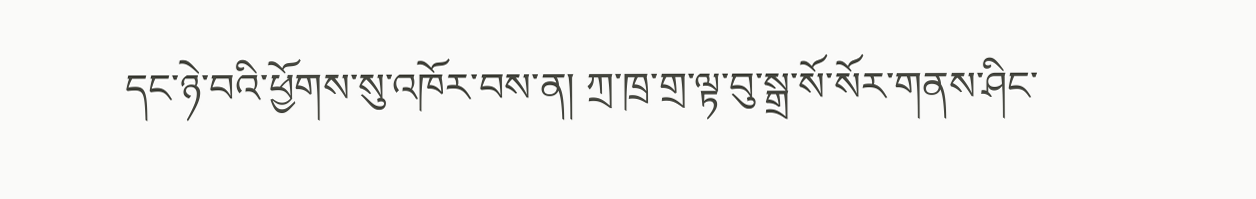དང་ཉེ་བའི་ཕྱོགས་སུ་འཁོར་བས་ན། ཀྲ་ཁྲ་གྲ་ལྟ་བུ་སྒྲ་སོ་སོར་གནས་ཤིང་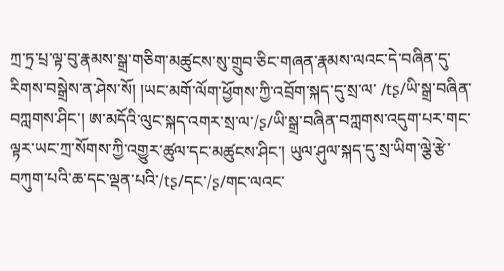ཀྲ་ཏྲ་པྲ་ལྟ་བུ་རྣམས་སྒྲ་གཅིག་མཚུངས་སུ་གྲུབ་ཅིང་གཞན་རྣམས་ལའང་དེ་བཞིན་དུ་རིགས་བསྒྲེས་ན་ཤེས་སོ། །ཡང་མགོ་ལོག་ཕྱོགས་ཀྱི་འབྲོག་སྐད་དུ་སྲ་ལ་ /tʂ/ཡི་སྒྲ་བཞིན་བཀླགས་ཤིང་། ཨ་མདོའི་ལུང་སྐད་འགར་སྲ་ལ་/ʂ/ཡི་སྒྲ་བཞིན་བཀླགས་འདུག་པར་གང་ལྟར་ཡང་ཀྲ་སོགས་ཀྱི་འགྱུར་ཚུལ་དང་མཚུངས་ཤིང་། ཡུལ་ཤུལ་སྐད་དུ་སྲ་ཡིག་ལྕེ་རྩེ་བཀུག་པའི་ཆ་དང་ལྡན་པའི་/tʂ/དང་/ʂ/གང་ལའང་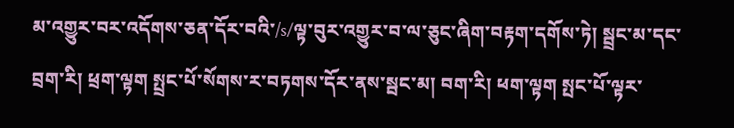མ་འགྱུར་བར་འདོགས་ཅན་དོར་བའི་/s/ལྟ་བུར་འགྱུར་བ་ལ་ཅུང་ཞིག་བརྟག་དགོས་ཏེ། སྦྲང་མ་དང་བྲག་རི། ཕྲག་ལྟག སྤྲང་པོ་སོགས་ར་བཏགས་དོར་ནས་སྦང་མ། བག་རི། ཕག་ལྟག སྤང་པོ་ལྟར་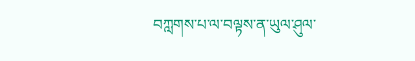བཀླགས་པ་ལ་བལྟས་ན་ཡུལ་ཤུལ་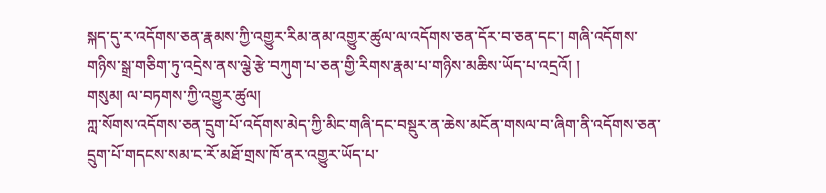སྐད་དུ་ར་འདོགས་ཅན་རྣམས་ཀྱི་འགྱུར་རིམ་ནམ་འགྱུར་ཚུལ་ལ་འདོགས་ཅན་དོར་བ་ཅན་དང་། གཞི་འདོགས་གཉིས་སྒྲ་གཅིག་ཏུ་འདྲེས་ནས་ལྕེ་རྩེ་བཀུག་པ་ཅན་གྱི་རིགས་རྣམ་པ་གཉིས་མཆིས་ཡོད་པ་འདྲའོ། །
གསུམ། ལ་བཏགས་ཀྱི་འགྱུར་ཚུལ།
ཀླ་སོགས་འདོགས་ཅན་དྲུག་པོ་འདོགས་མེད་ཀྱི་མིང་གཞི་དང་བསྡུར་ན་ཆེས་མངོན་གསལ་བ་ཞིག་ནི་འདོགས་ཅན་དྲུག་པོ་གདངས་སམ་ང་རོ་མཐོ་གྲས་ཁོ་ནར་འགྱུར་ཡོད་པ་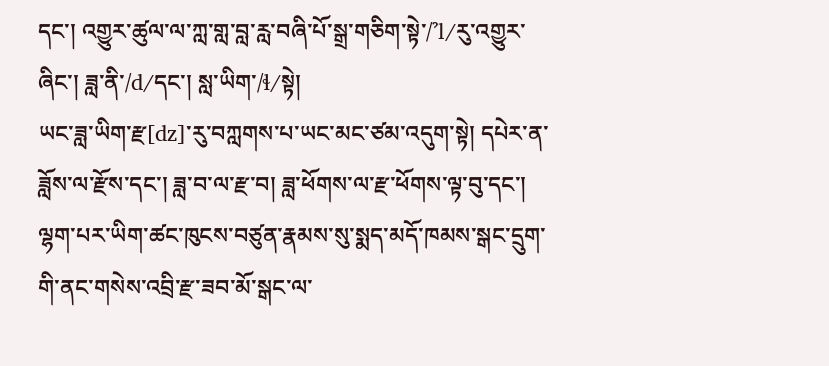དང་། འགྱུར་ཚུལ་ལ་ཀླ་གླ་བླ་རླ་བཞི་པོ་སྒྲ་གཅིག་སྟེ་/ˀl/རུ་འགྱུར་ཞིང་། ཟླ་ནི་/d/དང་། སླ་ཡིག་/ɬ/སྟེ།
ཡང་ཟླ་ཡིག་རྫ[dz]་རུ་བཀླགས་པ་ཡང་མང་ཙམ་འདུག་སྟེ། དཔེར་ན་ཟློས་ལ་རྫོས་དང་། ཟླ་བ་ལ་རྫ་བ། ཟླ་ཕོགས་ལ་རྫ་ཕོགས་ལྟ་བུ་དང་། ལྷག་པར་ཡིག་ཚང་ཁུངས་བཙུན་རྣམས་སུ་སྨད་མདོ་ཁམས་སྒང་དྲུག་གི་ནང་གསེས་འབྲི་རྫ་ཟབ་མོ་སྒང་ལ་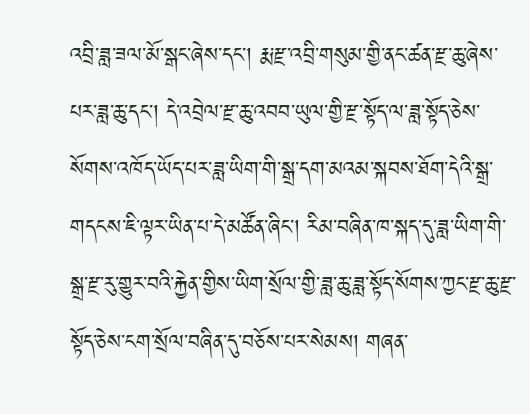འབྲི་ཟླ་ཟལ་མོ་སྒང་ཞེས་དང་། རྨ་རྫ་འབྲི་གསུམ་གྱི་ནང་ཚན་རྫ་ཆུ་ཞེས་པར་ཟླ་ཆུ་དང་། དེ་འབྲེལ་རྫ་ཆུ་འབབ་ཡུལ་གྱི་རྫ་སྟོད་ལ་ཟླ་སྟོད་ཅེས་སོགས་འཁོད་ཡོད་པར་ཟླ་ཡིག་གི་སྒྲ་དག་མའམ་སྐབས་ཐོག་དེའི་སྒྲ་གདངས་ཇི་ལྟར་ཡིན་པ་དེ་མཚོན་ཞིང་། རིམ་བཞིན་ཁ་སྐད་དུ་ཟླ་ཡིག་གི་སྒྲ་རྫ་རུ་གྱུར་བའི་རྐྱེན་གྱིས་ཡིག་སྲོལ་གྱི་ཟླ་ཆུ་ཟླ་སྟོད་སོགས་ཀྱང་རྫ་ཆུ་རྫ་སྟོད་ཅེས་ངག་སྲོལ་བཞིན་དུ་བཅོས་པར་སེམས། གཞན་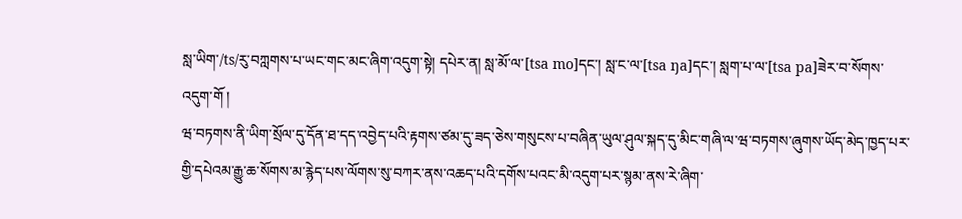སླ་ཡིག་/ts/རུ་བཀླགས་པ་ཡང་གང་མང་ཞིག་འདུག་སྟེ། དཔེར་ན། སླ་མོ་ལ་[tsa mo]དང་། སླ་ང་ལ་[tsa ŋa]དང་། སླག་པ་ལ་[tsa pa]ཟེར་བ་སོགས་འདུག་གོ །
ཝ་བཏགས་ནི་ཡིག་སྲོལ་དུ་དོན་ཐ་དད་འབྱེད་པའི་རྟགས་ཙམ་དུ་ཟད་ཅེས་གསུངས་པ་བཞིན་ཡུལ་ཤུལ་སྐད་དུ་མིང་གཞི་ལ་ཝ་བཏགས་ཞུགས་ཡོད་མེད་ཁྱད་པར་གྱི་དཔེའམ་རྒྱུ་ཆ་སོགས་མ་རྙེད་པས་ལོགས་སུ་བཀར་ནས་འཆད་པའི་དགོས་པའང་མི་འདུག་པར་སྙམ་ནས་རེ་ཞིག་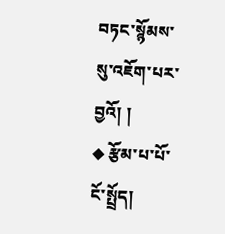བཏང་སྙོམས་སུ་འཇོག་པར་བྱའོ། །
◆ རྩོམ་པ་པོ་ངོ་སྤྲོད།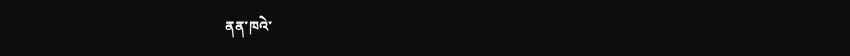ནན་ཁའེ་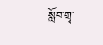སློབ་གྲྭ་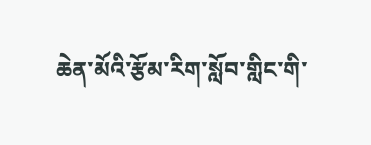ཆེན་མོའི་རྩོམ་རིག་སློབ་གླིང་གི་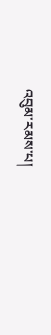འབུམ་རམས་པ།